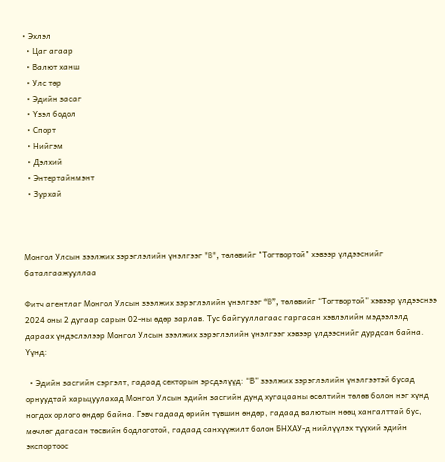• Эхлэл
  • Цаг агаар
  • Валют ханш
  • Улс төр
  • Эдийн засаг
  • Үзэл бодол
  • Спорт
  • Нийгэм
  • Дэлхий
  • Энтертайнмэнт
  • Зурхай



Монгол Улсын зээлжих зэрэглэлийн үнэлгээг "B", төлөвийг "Тогтвортой" хэвээр үлдээснийг баталгаажууллаа

Фитч агентлаг Монгол Улсын зээлжих зэрэглэлийн үнэлгээг “B”, төлөвийг “Тогтвортой” хэвээр үлдээснээ 2024 оны 2 дугаар сарын 02-ны өдөр зарлав. Тус байгууллагаас гаргасан хэвлэлийн мэдээлэлд дараах үндэслэлээр Монгол Улсын зээлжих зэрэглэлийн үнэлгээг хэвээр үлдээснийг дурдсан байна. Үүнд:

  • Эдийн засгийн сэргэлт, гадаад секторын эрсдэлүүд: “В” зээлжих зэрэглэлийн үнэлгээтэй бусад орнуудтай харьцуулахад Монгол Улсын эдийн засгийн дунд хугацааны өсөлтийн төлөв болон нэг хүнд ногдох орлого өндөр байна. Гэвч гадаад өрийн түвшин өндөр, гадаад валютын нөөц хангалттай бус, мөчлөг дагасан төсвийн бодлоготой, гадаад санхүүжилт болон БНХАУ-д нийлүүлэх түүхий эдийн экспортоос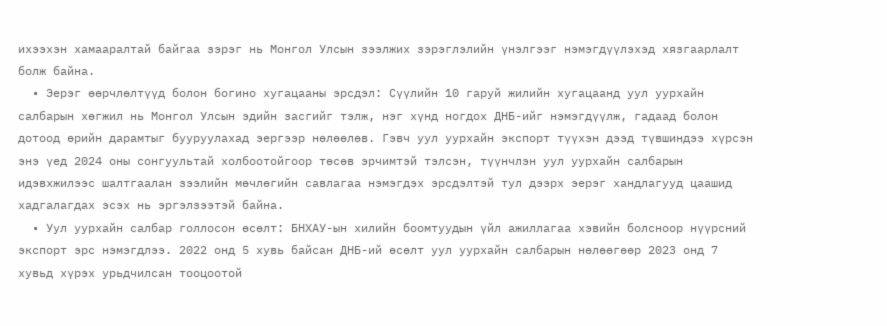ихээхэн хамааралтай байгаа зэрэг нь Монгол Улсын зээлжих зэрэглэлийн үнэлгээг нэмэгдүүлэхэд хязгаарлалт болж байна.
  • Эерэг өөрчлөлтүүд болон богино хугацааны эрсдэл: Сүүлийн 10 гаруй жилийн хугацаанд уул уурхайн салбарын хөгжил нь Монгол Улсын эдийн засгийг тэлж, нэг хүнд ногдох ДНБ-ийг нэмэгдүүлж, гадаад болон дотоод өрийн дарамтыг бууруулахад эергээр нөлөөлөв. Гэвч уул уурхайн экспорт түүхэн дээд түвшиндээ хүрсэн энэ үед 2024 оны сонгуультай холбоотойгоор төсөв эрчимтэй тэлсэн, түүнчлэн уул уурхайн салбарын идэвхжилээс шалтгаалан зээлийн мөчлөгийн савлагаа нэмэгдэх эрсдэлтэй тул дээрх эерэг хандлагууд цаашид хадгалагдах эсэх нь эргэлзээтэй байна.
  • Уул уурхайн салбар голлосон өсөлт: БНХАУ-ын хилийн боомтуудын үйл ажиллагаа хэвийн болсноор нүүрсний экспорт эрс нэмэгдлээ. 2022 онд 5 хувь байсан ДНБ-ий өсөлт уул уурхайн салбарын нөлөөгөөр 2023 онд 7 хувьд хүрэх урьдчилсан тооцоотой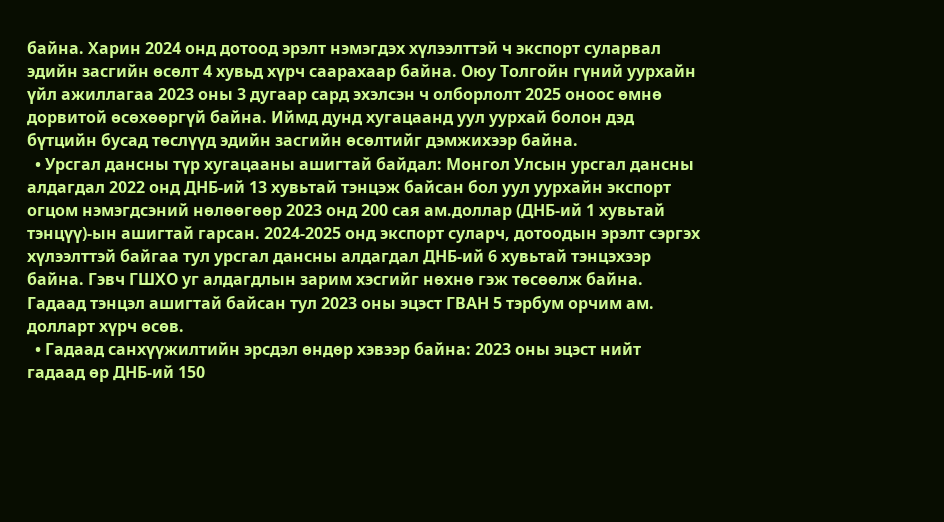байна. Харин 2024 онд дотоод эрэлт нэмэгдэх хүлээлттэй ч экспорт суларвал эдийн засгийн өсөлт 4 хувьд хүрч саарахаар байна. Оюу Толгойн гүний уурхайн үйл ажиллагаа 2023 оны 3 дугаар сард эхэлсэн ч олборлолт 2025 оноос өмнө дорвитой өсөхөөргүй байна. Иймд дунд хугацаанд уул уурхай болон дэд бүтцийн бусад төслүүд эдийн засгийн өсөлтийг дэмжихээр байна.
  • Урсгал дансны түр хугацааны ашигтай байдал: Монгол Улсын урсгал дансны алдагдал 2022 онд ДНБ-ий 13 хувьтай тэнцэж байсан бол уул уурхайн экспорт огцом нэмэгдсэний нөлөөгөөр 2023 онд 200 сая ам.доллар (ДНБ-ий 1 хувьтай тэнцүү)-ын ашигтай гарсан. 2024-2025 онд экспорт суларч, дотоодын эрэлт сэргэх хүлээлттэй байгаа тул урсгал дансны алдагдал ДНБ-ий 6 хувьтай тэнцэхээр байна. Гэвч ГШХО уг алдагдлын зарим хэсгийг нөхнө гэж төсөөлж байна. Гадаад тэнцэл ашигтай байсан тул 2023 оны эцэст ГВАН 5 тэрбум орчим ам. долларт хүрч өсөв.
  • Гадаад санхүүжилтийн эрсдэл өндөр хэвээр байна: 2023 оны эцэст нийт гадаад өр ДНБ-ий 150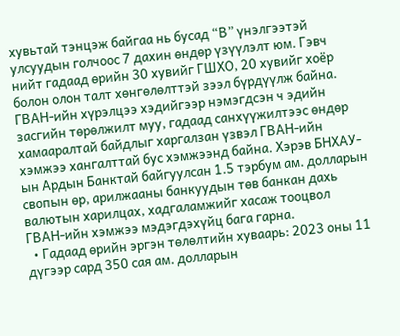хувьтай тэнцэж байгаа нь бусад “В” үнэлгээтэй улсуудын голчоос 7 дахин өндөр үзүүлэлт юм. Гэвч нийт гадаад өрийн 30 хувийг ГШХО, 20 хувийг хоёр болон олон талт хөнгөлөлттэй зээл бүрдүүлж байна. ГВАН-ийн хүрэлцээ хэдийгээр нэмэгдсэн ч эдийн засгийн төрөлжилт муу, гадаад санхүүжилтээс өндөр хамааралтай байдлыг харгалзан үзвэл ГВАН-ийн хэмжээ хангалттай бус хэмжээнд байна. Хэрэв БНХАУ-ын Ардын Банктай байгуулсан 1.5 тэрбум ам. долларын свопын өр, арилжааны банкуудын төв банкан дахь валютын харилцах, хадгаламжийг хасаж тооцвол ГВАН-ийн хэмжээ мэдэгдэхүйц бага гарна.
  • Гадаад өрийн эргэн төлөлтийн хуваарь: 2023 оны 11 дүгээр сард 350 сая ам. долларын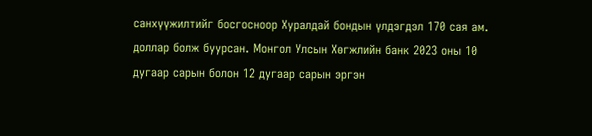санхүүжилтийг босгосноор Хуралдай бондын үлдэгдэл 170 сая ам. доллар болж буурсан. Монгол Улсын Хөгжлийн банк 2023 оны 10 дугаар сарын болон 12 дугаар сарын эргэн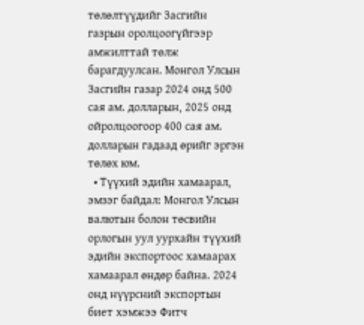төлөлтүүдийг Засгийн газрын оролцоогүйгээр амжилттай төлж барагдуулсан. Монгол Улсын Засгийн газар 2024 онд 500 сая ам. долларын, 2025 онд ойролцоогоор 400 сая ам. долларын гадаад өрийг эргэн төлөх юм.
  • Түүхий эдийн хамаарал, эмзэг байдал: Монгол Улсын валютын болон төсвийн орлогын уул уурхайн түүхий эдийн экспортоос хамаарах хамаарал өндөр байна. 2024 онд нүүрсний экспортын биет хэмжээ Фитч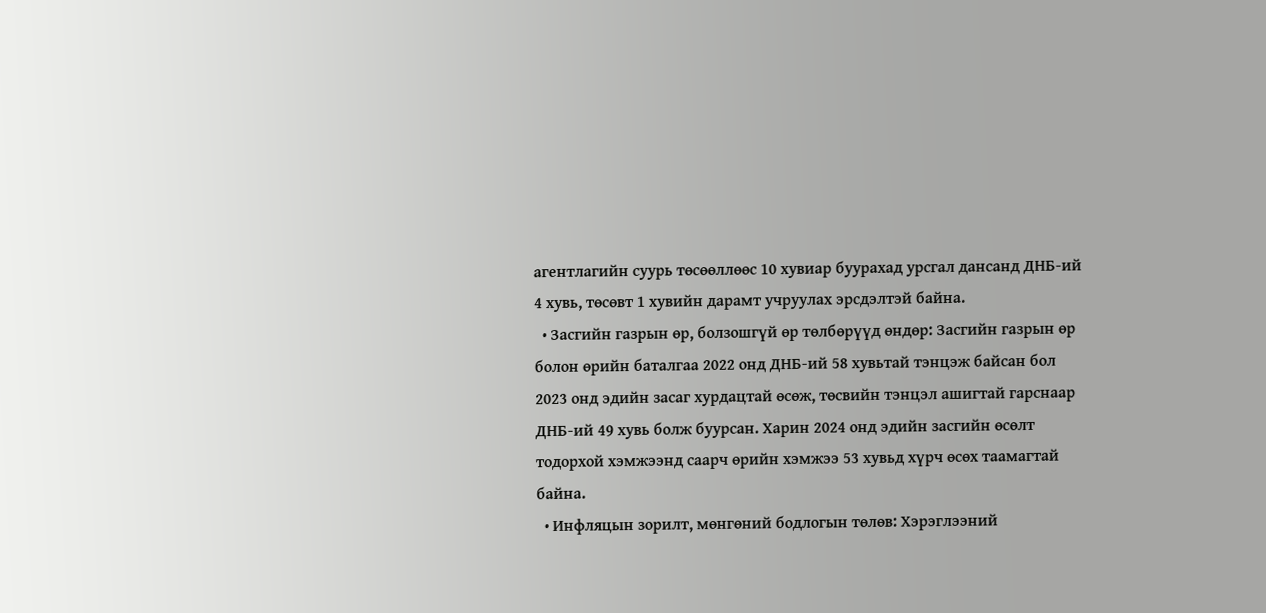агентлагийн суурь төсөөллөөс 10 хувиар буурахад урсгал дансанд ДНБ-ий 4 хувь, төсөвт 1 хувийн дарамт учруулах эрсдэлтэй байна.
  • Засгийн газрын өр, болзошгүй өр төлбөрүүд өндөр: Засгийн газрын өр болон өрийн баталгаа 2022 онд ДНБ-ий 58 хувьтай тэнцэж байсан бол 2023 онд эдийн засаг хурдацтай өсөж, төсвийн тэнцэл ашигтай гарснаар ДНБ-ий 49 хувь болж буурсан. Харин 2024 онд эдийн засгийн өсөлт тодорхой хэмжээнд саарч өрийн хэмжээ 53 хувьд хүрч өсөх таамагтай байна.
  • Инфляцын зорилт, мөнгөний бодлогын төлөв: Хэрэглээний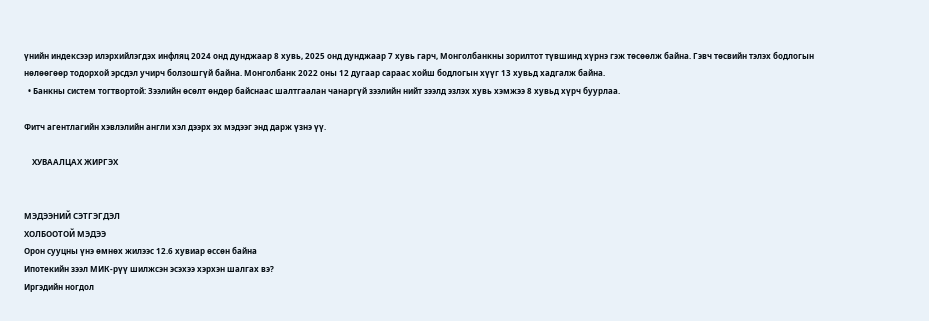үнийн индексээр илэрхийлэгдэх инфляц 2024 онд дунджаар 8 хувь, 2025 онд дунджаар 7 хувь гарч, Монголбанкны зорилтот түвшинд хүрнэ гэж төсөөлж байна. Гэвч төсвийн тэлэх бодлогын нөлөөгөөр тодорхой эрсдэл учирч болзошгүй байна. Монголбанк 2022 оны 12 дугаар сараас хойш бодлогын хүүг 13 хувьд хадгалж байна.
  • Банкны систем тогтвортой: Зээлийн өсөлт өндөр байснаас шалтгаалан чанаргүй зээлийн нийт зээлд эзлэх хувь хэмжээ 8 хувьд хүрч буурлаа.

Фитч агентлагийн хэвлэлийн англи хэл дээрх эх мэдээг энд дарж үзнэ үү.

    ХУВААЛЦАХ ЖИРГЭХ


МЭДЭЭНИЙ СЭТГЭГДЭЛ
ХОЛБООТОЙ МЭДЭЭ
Орон сууцны үнэ өмнөх жилээс 12.6 хувиар өссөн байна
Ипотекийн зээл МИК-рүү шилжсэн эсэхээ хэрхэн шалгах вэ?
Иргэдийн ногдол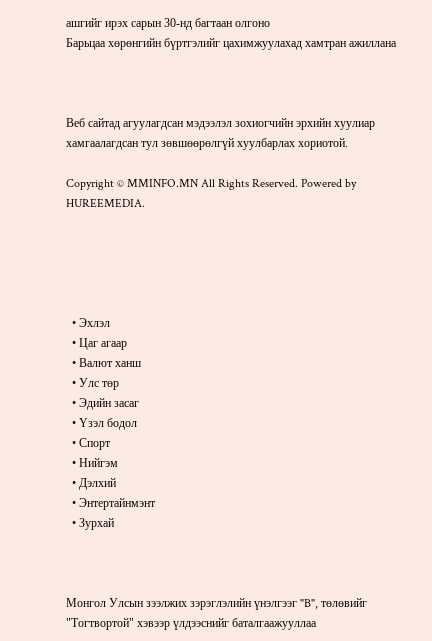ашгийг ирэх сарын 30-нд багтаан олгоно
Барьцаа хөрөнгийн бүртгэлийг цахимжуулахад хамтран ажиллана



Веб сайтад агуулагдсан мэдээлэл зохиогчийн эрхийн хуулиар хамгаалагдсан тул зөвшөөрөлгүй хуулбарлах хориотой.

Copyright © MMINFO.MN All Rights Reserved. Powered by HUREEMEDIA.





  • Эхлэл
  • Цаг агаар
  • Валют ханш
  • Улс төр
  • Эдийн засаг
  • Үзэл бодол
  • Спорт
  • Нийгэм
  • Дэлхий
  • Энтертайнмэнт
  • Зурхай



Монгол Улсын зээлжих зэрэглэлийн үнэлгээг "B", төлөвийг "Тогтвортой" хэвээр үлдээснийг баталгаажууллаа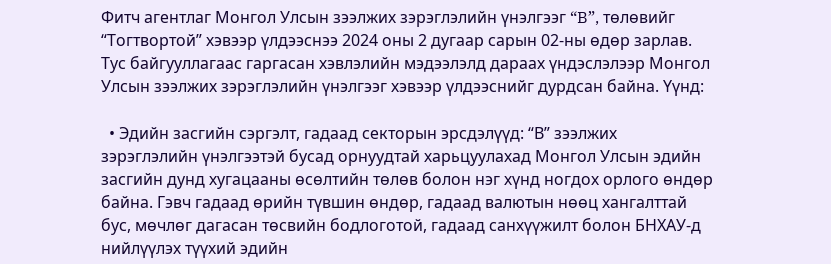Фитч агентлаг Монгол Улсын зээлжих зэрэглэлийн үнэлгээг “B”, төлөвийг “Тогтвортой” хэвээр үлдээснээ 2024 оны 2 дугаар сарын 02-ны өдөр зарлав. Тус байгууллагаас гаргасан хэвлэлийн мэдээлэлд дараах үндэслэлээр Монгол Улсын зээлжих зэрэглэлийн үнэлгээг хэвээр үлдээснийг дурдсан байна. Үүнд:

  • Эдийн засгийн сэргэлт, гадаад секторын эрсдэлүүд: “В” зээлжих зэрэглэлийн үнэлгээтэй бусад орнуудтай харьцуулахад Монгол Улсын эдийн засгийн дунд хугацааны өсөлтийн төлөв болон нэг хүнд ногдох орлого өндөр байна. Гэвч гадаад өрийн түвшин өндөр, гадаад валютын нөөц хангалттай бус, мөчлөг дагасан төсвийн бодлоготой, гадаад санхүүжилт болон БНХАУ-д нийлүүлэх түүхий эдийн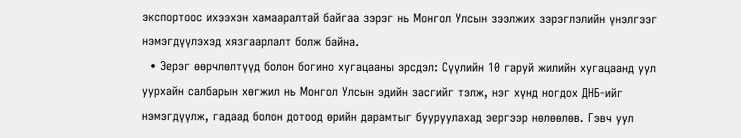экспортоос ихээхэн хамааралтай байгаа зэрэг нь Монгол Улсын зээлжих зэрэглэлийн үнэлгээг нэмэгдүүлэхэд хязгаарлалт болж байна.
  • Эерэг өөрчлөлтүүд болон богино хугацааны эрсдэл: Сүүлийн 10 гаруй жилийн хугацаанд уул уурхайн салбарын хөгжил нь Монгол Улсын эдийн засгийг тэлж, нэг хүнд ногдох ДНБ-ийг нэмэгдүүлж, гадаад болон дотоод өрийн дарамтыг бууруулахад эергээр нөлөөлөв. Гэвч уул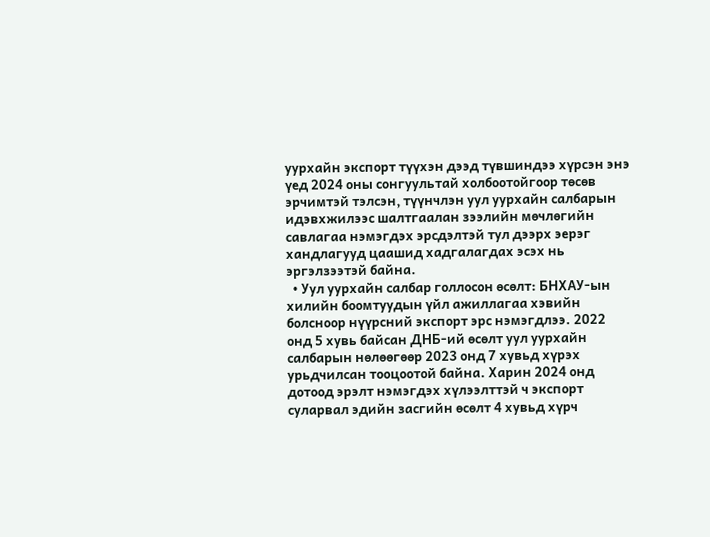уурхайн экспорт түүхэн дээд түвшиндээ хүрсэн энэ үед 2024 оны сонгуультай холбоотойгоор төсөв эрчимтэй тэлсэн, түүнчлэн уул уурхайн салбарын идэвхжилээс шалтгаалан зээлийн мөчлөгийн савлагаа нэмэгдэх эрсдэлтэй тул дээрх эерэг хандлагууд цаашид хадгалагдах эсэх нь эргэлзээтэй байна.
  • Уул уурхайн салбар голлосон өсөлт: БНХАУ-ын хилийн боомтуудын үйл ажиллагаа хэвийн болсноор нүүрсний экспорт эрс нэмэгдлээ. 2022 онд 5 хувь байсан ДНБ-ий өсөлт уул уурхайн салбарын нөлөөгөөр 2023 онд 7 хувьд хүрэх урьдчилсан тооцоотой байна. Харин 2024 онд дотоод эрэлт нэмэгдэх хүлээлттэй ч экспорт суларвал эдийн засгийн өсөлт 4 хувьд хүрч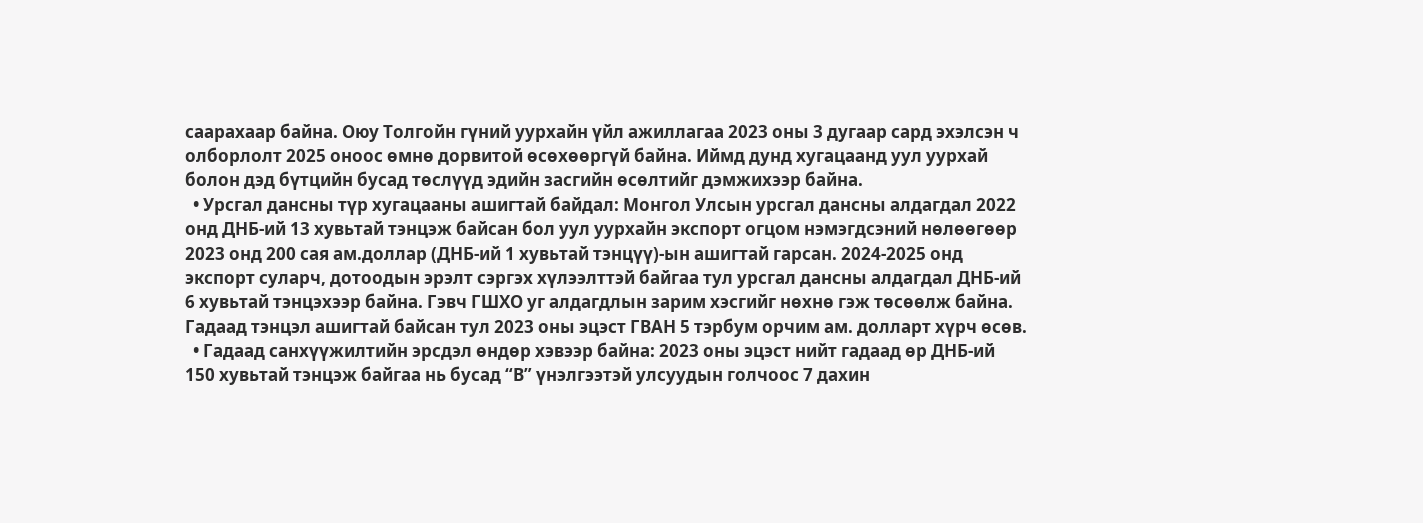саарахаар байна. Оюу Толгойн гүний уурхайн үйл ажиллагаа 2023 оны 3 дугаар сард эхэлсэн ч олборлолт 2025 оноос өмнө дорвитой өсөхөөргүй байна. Иймд дунд хугацаанд уул уурхай болон дэд бүтцийн бусад төслүүд эдийн засгийн өсөлтийг дэмжихээр байна.
  • Урсгал дансны түр хугацааны ашигтай байдал: Монгол Улсын урсгал дансны алдагдал 2022 онд ДНБ-ий 13 хувьтай тэнцэж байсан бол уул уурхайн экспорт огцом нэмэгдсэний нөлөөгөөр 2023 онд 200 сая ам.доллар (ДНБ-ий 1 хувьтай тэнцүү)-ын ашигтай гарсан. 2024-2025 онд экспорт суларч, дотоодын эрэлт сэргэх хүлээлттэй байгаа тул урсгал дансны алдагдал ДНБ-ий 6 хувьтай тэнцэхээр байна. Гэвч ГШХО уг алдагдлын зарим хэсгийг нөхнө гэж төсөөлж байна. Гадаад тэнцэл ашигтай байсан тул 2023 оны эцэст ГВАН 5 тэрбум орчим ам. долларт хүрч өсөв.
  • Гадаад санхүүжилтийн эрсдэл өндөр хэвээр байна: 2023 оны эцэст нийт гадаад өр ДНБ-ий 150 хувьтай тэнцэж байгаа нь бусад “В” үнэлгээтэй улсуудын голчоос 7 дахин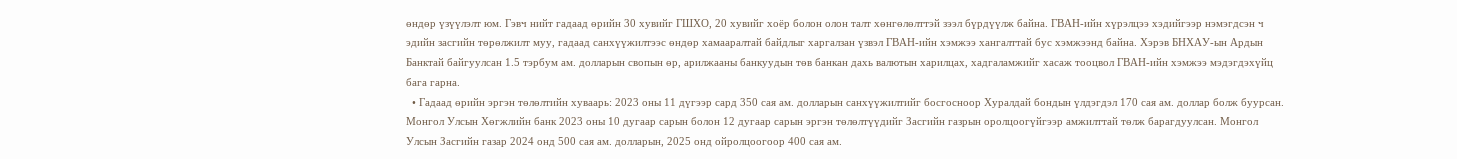өндөр үзүүлэлт юм. Гэвч нийт гадаад өрийн 30 хувийг ГШХО, 20 хувийг хоёр болон олон талт хөнгөлөлттэй зээл бүрдүүлж байна. ГВАН-ийн хүрэлцээ хэдийгээр нэмэгдсэн ч эдийн засгийн төрөлжилт муу, гадаад санхүүжилтээс өндөр хамааралтай байдлыг харгалзан үзвэл ГВАН-ийн хэмжээ хангалттай бус хэмжээнд байна. Хэрэв БНХАУ-ын Ардын Банктай байгуулсан 1.5 тэрбум ам. долларын свопын өр, арилжааны банкуудын төв банкан дахь валютын харилцах, хадгаламжийг хасаж тооцвол ГВАН-ийн хэмжээ мэдэгдэхүйц бага гарна.
  • Гадаад өрийн эргэн төлөлтийн хуваарь: 2023 оны 11 дүгээр сард 350 сая ам. долларын санхүүжилтийг босгосноор Хуралдай бондын үлдэгдэл 170 сая ам. доллар болж буурсан. Монгол Улсын Хөгжлийн банк 2023 оны 10 дугаар сарын болон 12 дугаар сарын эргэн төлөлтүүдийг Засгийн газрын оролцоогүйгээр амжилттай төлж барагдуулсан. Монгол Улсын Засгийн газар 2024 онд 500 сая ам. долларын, 2025 онд ойролцоогоор 400 сая ам.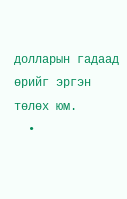долларын гадаад өрийг эргэн төлөх юм.
  •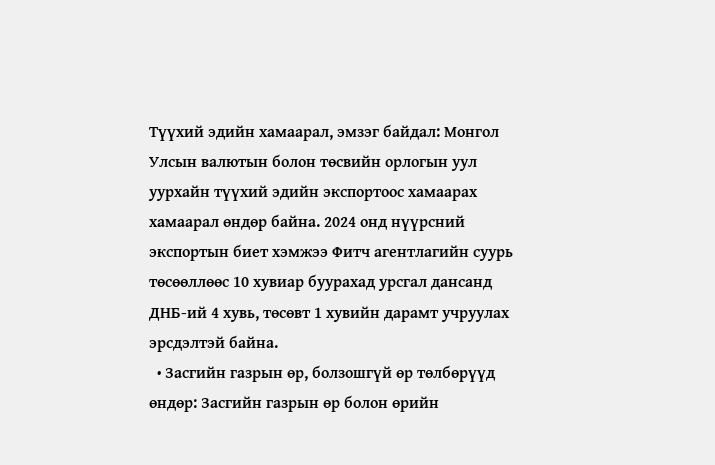Түүхий эдийн хамаарал, эмзэг байдал: Монгол Улсын валютын болон төсвийн орлогын уул уурхайн түүхий эдийн экспортоос хамаарах хамаарал өндөр байна. 2024 онд нүүрсний экспортын биет хэмжээ Фитч агентлагийн суурь төсөөллөөс 10 хувиар буурахад урсгал дансанд ДНБ-ий 4 хувь, төсөвт 1 хувийн дарамт учруулах эрсдэлтэй байна.
  • Засгийн газрын өр, болзошгүй өр төлбөрүүд өндөр: Засгийн газрын өр болон өрийн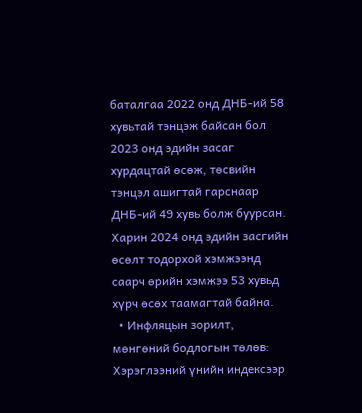баталгаа 2022 онд ДНБ-ий 58 хувьтай тэнцэж байсан бол 2023 онд эдийн засаг хурдацтай өсөж, төсвийн тэнцэл ашигтай гарснаар ДНБ-ий 49 хувь болж буурсан. Харин 2024 онд эдийн засгийн өсөлт тодорхой хэмжээнд саарч өрийн хэмжээ 53 хувьд хүрч өсөх таамагтай байна.
  • Инфляцын зорилт, мөнгөний бодлогын төлөв: Хэрэглээний үнийн индексээр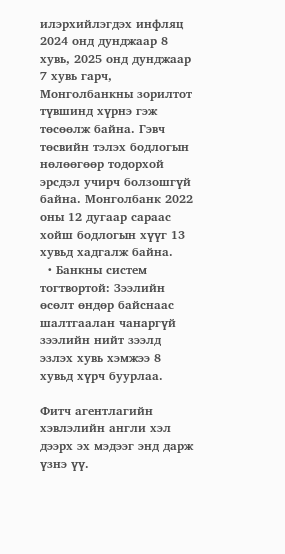илэрхийлэгдэх инфляц 2024 онд дунджаар 8 хувь, 2025 онд дунджаар 7 хувь гарч, Монголбанкны зорилтот түвшинд хүрнэ гэж төсөөлж байна. Гэвч төсвийн тэлэх бодлогын нөлөөгөөр тодорхой эрсдэл учирч болзошгүй байна. Монголбанк 2022 оны 12 дугаар сараас хойш бодлогын хүүг 13 хувьд хадгалж байна.
  • Банкны систем тогтвортой: Зээлийн өсөлт өндөр байснаас шалтгаалан чанаргүй зээлийн нийт зээлд эзлэх хувь хэмжээ 8 хувьд хүрч буурлаа.

Фитч агентлагийн хэвлэлийн англи хэл дээрх эх мэдээг энд дарж үзнэ үү.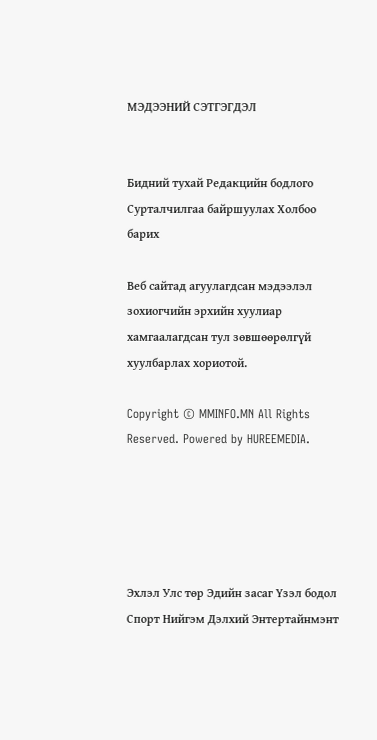МЭДЭЭНИЙ СЭТГЭГДЭЛ


Бидний тухай Редакцийн бодлого Сурталчилгаа байршуулах Холбоо барих

Веб сайтад агуулагдсан мэдээлэл зохиогчийн эрхийн хуулиар хамгаалагдсан тул зөвшөөрөлгүй хуулбарлах хориотой.

Copyright © MMINFO.MN All Rights Reserved. Powered by HUREEMEDIA.





Эхлэл Улс төр Эдийн засаг Үзэл бодол Спорт Нийгэм Дэлхий Энтертайнмэнт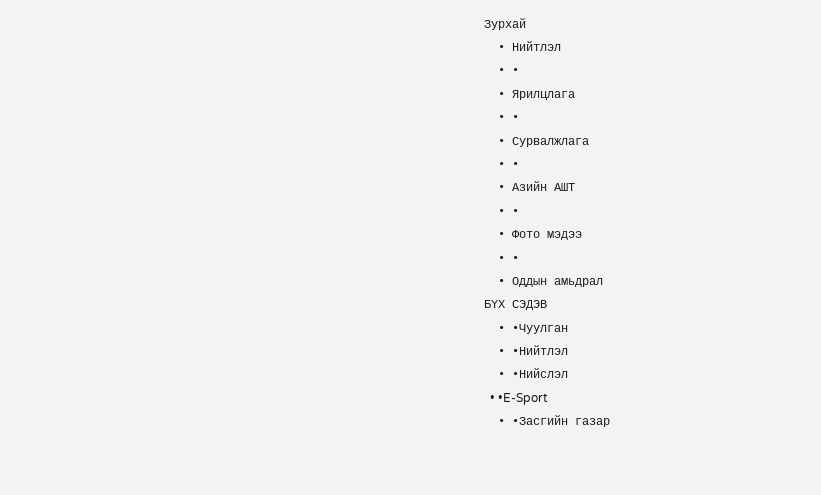Зурхай
  • Нийтлэл
  • •
  • Ярилцлага
  • •
  • Сурвалжлага
  • •
  • Азийн АШТ
  • •
  • Фото мэдээ
  • •
  • Оддын амьдрал
БҮХ СЭДЭВ
  • •Чуулган
  • •Нийтлэл
  • •Нийслэл
  • •E-Sport
  • •Засгийн газар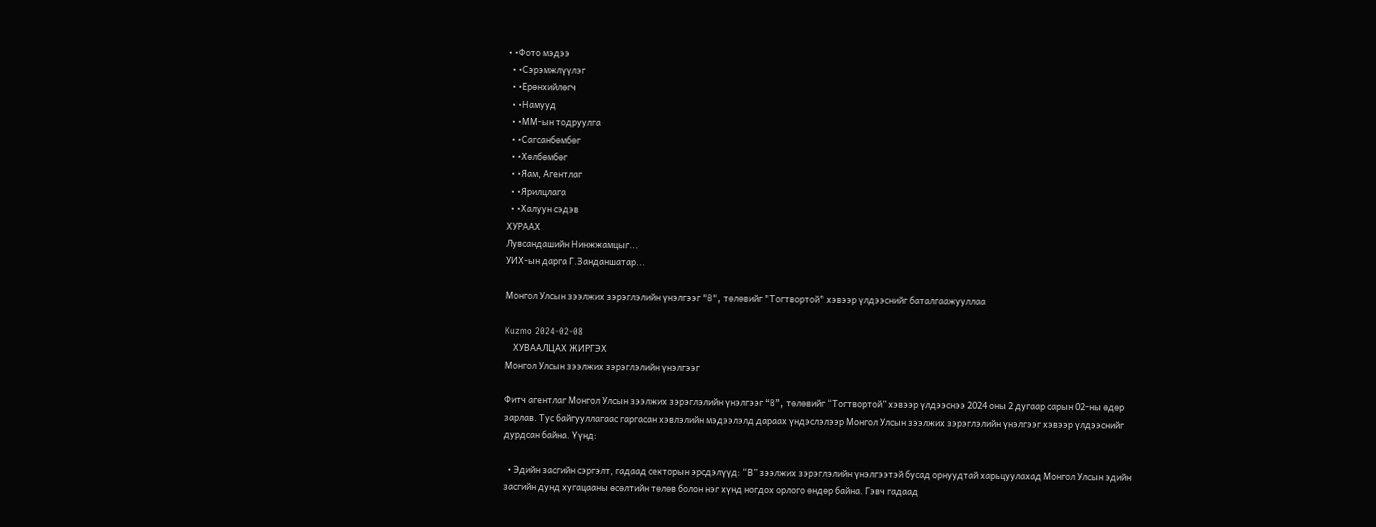• •Фото мэдээ
  • •Сэрэмжлүүлэг
  • •Ерөнхийлөгч
  • •Намууд
  • •ММ-ын тодруулга
  • •Сагсанбөмбөг
  • •Хөлбөмбөг
  • •Яам, Агентлаг
  • •Ярилцлага
  • •Халуун сэдэв
ХУРААХ
Лувсандашийн Нинжжамцыг...
УИХ-ын дарга Г.Занданшатар...

Монгол Улсын зээлжих зэрэглэлийн үнэлгээг "B", төлөвийг "Тогтвортой" хэвээр үлдээснийг баталгаажууллаа

Kuzmo 2024-02-08
    ХУВААЛЦАХ ЖИРГЭХ
Монгол Улсын зээлжих зэрэглэлийн үнэлгээг

Фитч агентлаг Монгол Улсын зээлжих зэрэглэлийн үнэлгээг “B”, төлөвийг “Тогтвортой” хэвээр үлдээснээ 2024 оны 2 дугаар сарын 02-ны өдөр зарлав. Тус байгууллагаас гаргасан хэвлэлийн мэдээлэлд дараах үндэслэлээр Монгол Улсын зээлжих зэрэглэлийн үнэлгээг хэвээр үлдээснийг дурдсан байна. Үүнд:

  • Эдийн засгийн сэргэлт, гадаад секторын эрсдэлүүд: “В” зээлжих зэрэглэлийн үнэлгээтэй бусад орнуудтай харьцуулахад Монгол Улсын эдийн засгийн дунд хугацааны өсөлтийн төлөв болон нэг хүнд ногдох орлого өндөр байна. Гэвч гадаад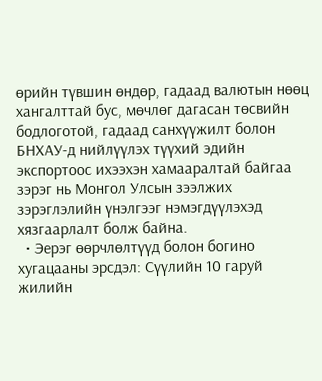өрийн түвшин өндөр, гадаад валютын нөөц хангалттай бус, мөчлөг дагасан төсвийн бодлоготой, гадаад санхүүжилт болон БНХАУ-д нийлүүлэх түүхий эдийн экспортоос ихээхэн хамааралтай байгаа зэрэг нь Монгол Улсын зээлжих зэрэглэлийн үнэлгээг нэмэгдүүлэхэд хязгаарлалт болж байна.
  • Эерэг өөрчлөлтүүд болон богино хугацааны эрсдэл: Сүүлийн 10 гаруй жилийн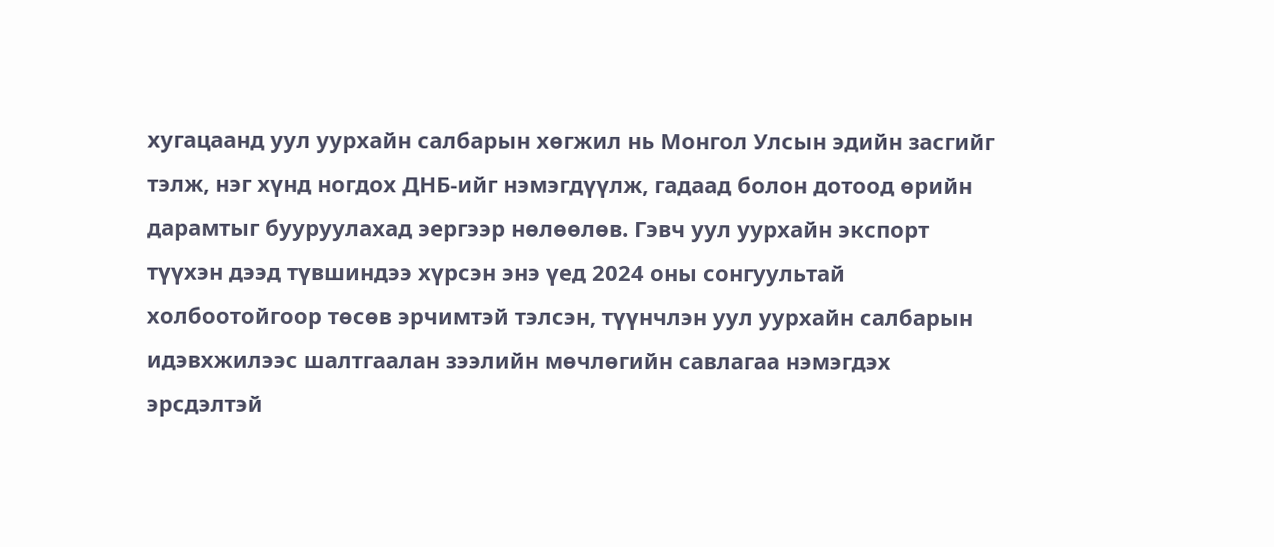хугацаанд уул уурхайн салбарын хөгжил нь Монгол Улсын эдийн засгийг тэлж, нэг хүнд ногдох ДНБ-ийг нэмэгдүүлж, гадаад болон дотоод өрийн дарамтыг бууруулахад эергээр нөлөөлөв. Гэвч уул уурхайн экспорт түүхэн дээд түвшиндээ хүрсэн энэ үед 2024 оны сонгуультай холбоотойгоор төсөв эрчимтэй тэлсэн, түүнчлэн уул уурхайн салбарын идэвхжилээс шалтгаалан зээлийн мөчлөгийн савлагаа нэмэгдэх эрсдэлтэй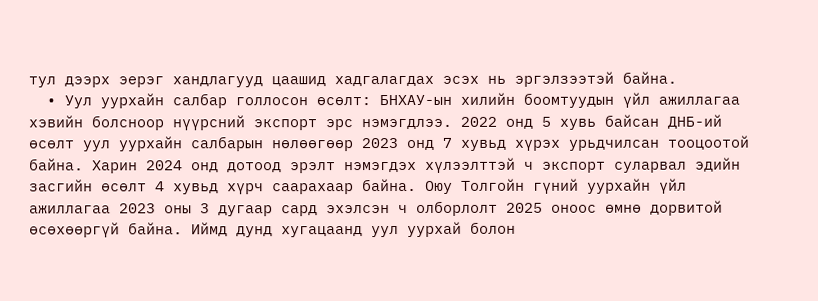тул дээрх эерэг хандлагууд цаашид хадгалагдах эсэх нь эргэлзээтэй байна.
  • Уул уурхайн салбар голлосон өсөлт: БНХАУ-ын хилийн боомтуудын үйл ажиллагаа хэвийн болсноор нүүрсний экспорт эрс нэмэгдлээ. 2022 онд 5 хувь байсан ДНБ-ий өсөлт уул уурхайн салбарын нөлөөгөөр 2023 онд 7 хувьд хүрэх урьдчилсан тооцоотой байна. Харин 2024 онд дотоод эрэлт нэмэгдэх хүлээлттэй ч экспорт суларвал эдийн засгийн өсөлт 4 хувьд хүрч саарахаар байна. Оюу Толгойн гүний уурхайн үйл ажиллагаа 2023 оны 3 дугаар сард эхэлсэн ч олборлолт 2025 оноос өмнө дорвитой өсөхөөргүй байна. Иймд дунд хугацаанд уул уурхай болон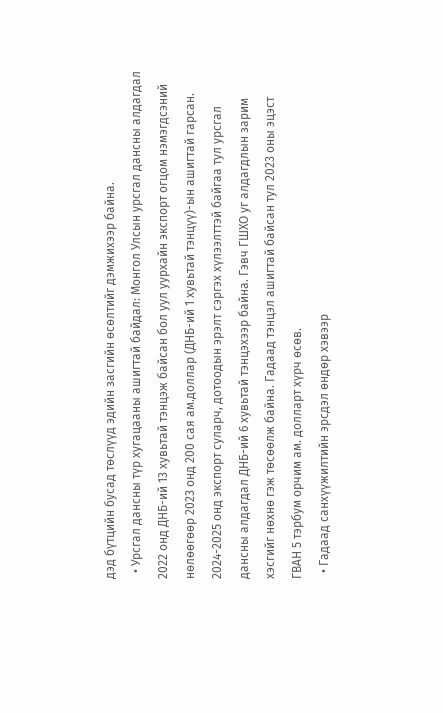дэд бүтцийн бусад төслүүд эдийн засгийн өсөлтийг дэмжихээр байна.
  • Урсгал дансны түр хугацааны ашигтай байдал: Монгол Улсын урсгал дансны алдагдал 2022 онд ДНБ-ий 13 хувьтай тэнцэж байсан бол уул уурхайн экспорт огцом нэмэгдсэний нөлөөгөөр 2023 онд 200 сая ам.доллар (ДНБ-ий 1 хувьтай тэнцүү)-ын ашигтай гарсан. 2024-2025 онд экспорт суларч, дотоодын эрэлт сэргэх хүлээлттэй байгаа тул урсгал дансны алдагдал ДНБ-ий 6 хувьтай тэнцэхээр байна. Гэвч ГШХО уг алдагдлын зарим хэсгийг нөхнө гэж төсөөлж байна. Гадаад тэнцэл ашигтай байсан тул 2023 оны эцэст ГВАН 5 тэрбум орчим ам. долларт хүрч өсөв.
  • Гадаад санхүүжилтийн эрсдэл өндөр хэвээр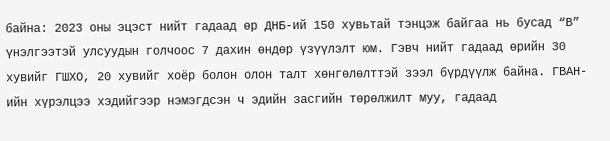байна: 2023 оны эцэст нийт гадаад өр ДНБ-ий 150 хувьтай тэнцэж байгаа нь бусад “В” үнэлгээтэй улсуудын голчоос 7 дахин өндөр үзүүлэлт юм. Гэвч нийт гадаад өрийн 30 хувийг ГШХО, 20 хувийг хоёр болон олон талт хөнгөлөлттэй зээл бүрдүүлж байна. ГВАН-ийн хүрэлцээ хэдийгээр нэмэгдсэн ч эдийн засгийн төрөлжилт муу, гадаад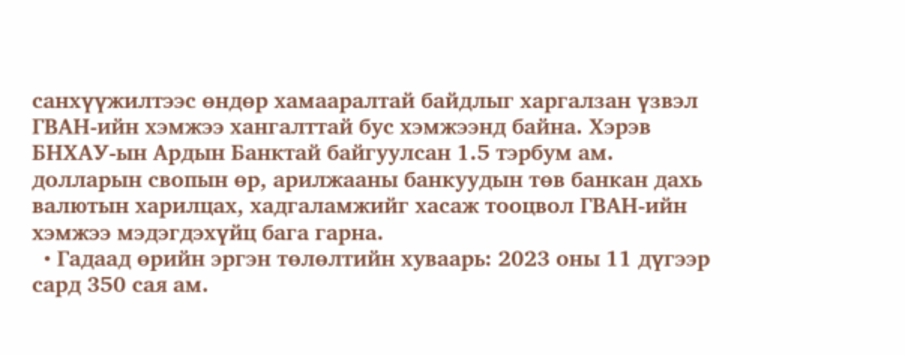санхүүжилтээс өндөр хамааралтай байдлыг харгалзан үзвэл ГВАН-ийн хэмжээ хангалттай бус хэмжээнд байна. Хэрэв БНХАУ-ын Ардын Банктай байгуулсан 1.5 тэрбум ам. долларын свопын өр, арилжааны банкуудын төв банкан дахь валютын харилцах, хадгаламжийг хасаж тооцвол ГВАН-ийн хэмжээ мэдэгдэхүйц бага гарна.
  • Гадаад өрийн эргэн төлөлтийн хуваарь: 2023 оны 11 дүгээр сард 350 сая ам.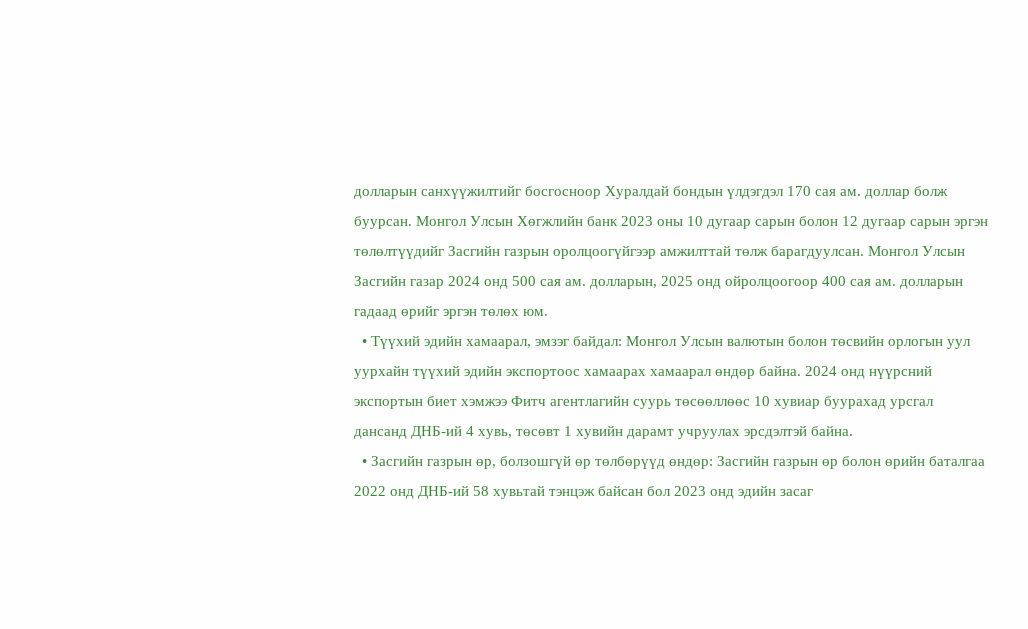долларын санхүүжилтийг босгосноор Хуралдай бондын үлдэгдэл 170 сая ам. доллар болж буурсан. Монгол Улсын Хөгжлийн банк 2023 оны 10 дугаар сарын болон 12 дугаар сарын эргэн төлөлтүүдийг Засгийн газрын оролцоогүйгээр амжилттай төлж барагдуулсан. Монгол Улсын Засгийн газар 2024 онд 500 сая ам. долларын, 2025 онд ойролцоогоор 400 сая ам. долларын гадаад өрийг эргэн төлөх юм.
  • Түүхий эдийн хамаарал, эмзэг байдал: Монгол Улсын валютын болон төсвийн орлогын уул уурхайн түүхий эдийн экспортоос хамаарах хамаарал өндөр байна. 2024 онд нүүрсний экспортын биет хэмжээ Фитч агентлагийн суурь төсөөллөөс 10 хувиар буурахад урсгал дансанд ДНБ-ий 4 хувь, төсөвт 1 хувийн дарамт учруулах эрсдэлтэй байна.
  • Засгийн газрын өр, болзошгүй өр төлбөрүүд өндөр: Засгийн газрын өр болон өрийн баталгаа 2022 онд ДНБ-ий 58 хувьтай тэнцэж байсан бол 2023 онд эдийн засаг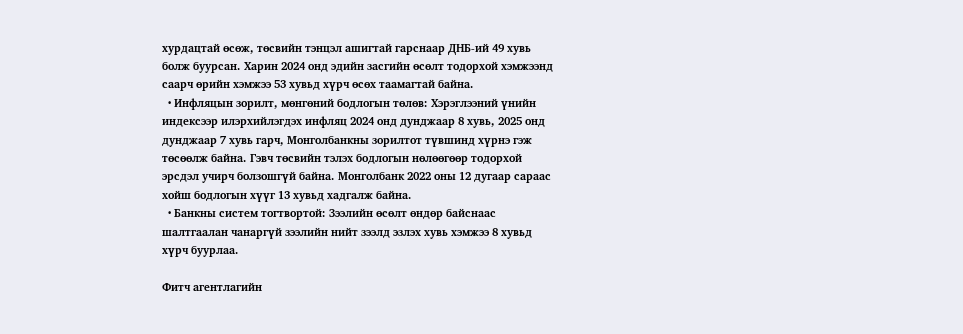хурдацтай өсөж, төсвийн тэнцэл ашигтай гарснаар ДНБ-ий 49 хувь болж буурсан. Харин 2024 онд эдийн засгийн өсөлт тодорхой хэмжээнд саарч өрийн хэмжээ 53 хувьд хүрч өсөх таамагтай байна.
  • Инфляцын зорилт, мөнгөний бодлогын төлөв: Хэрэглээний үнийн индексээр илэрхийлэгдэх инфляц 2024 онд дунджаар 8 хувь, 2025 онд дунджаар 7 хувь гарч, Монголбанкны зорилтот түвшинд хүрнэ гэж төсөөлж байна. Гэвч төсвийн тэлэх бодлогын нөлөөгөөр тодорхой эрсдэл учирч болзошгүй байна. Монголбанк 2022 оны 12 дугаар сараас хойш бодлогын хүүг 13 хувьд хадгалж байна.
  • Банкны систем тогтвортой: Зээлийн өсөлт өндөр байснаас шалтгаалан чанаргүй зээлийн нийт зээлд эзлэх хувь хэмжээ 8 хувьд хүрч буурлаа.

Фитч агентлагийн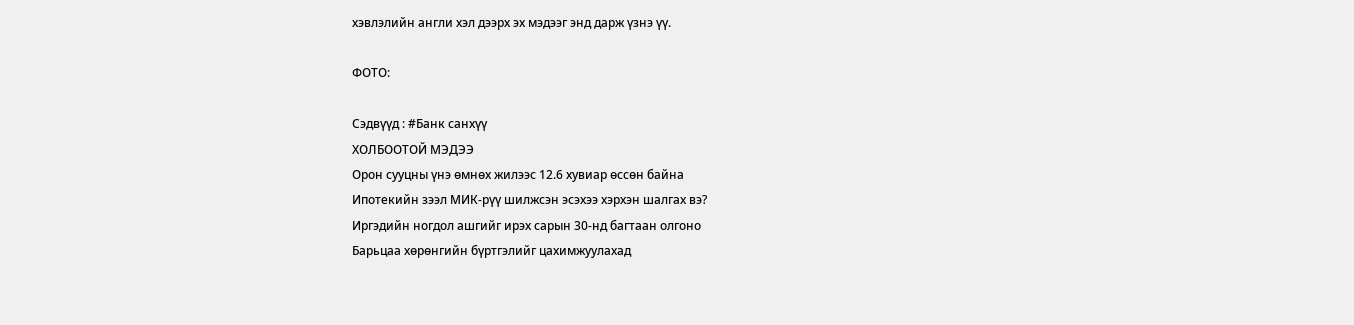хэвлэлийн англи хэл дээрх эх мэдээг энд дарж үзнэ үү.

ФОТО:

Сэдвүүд : #Банк санхүү
ХОЛБООТОЙ МЭДЭЭ
Орон сууцны үнэ өмнөх жилээс 12.6 хувиар өссөн байна
Ипотекийн зээл МИК-рүү шилжсэн эсэхээ хэрхэн шалгах вэ?
Иргэдийн ногдол ашгийг ирэх сарын 30-нд багтаан олгоно
Барьцаа хөрөнгийн бүртгэлийг цахимжуулахад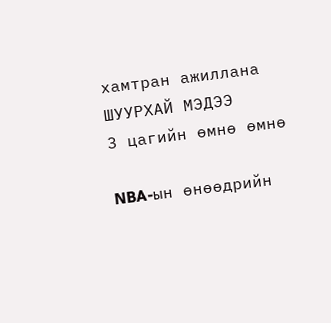хамтран ажиллана
ШУУРХАЙ МЭДЭЭ
3 цагийн өмнө өмнө

NBA-ын өнөөдрийн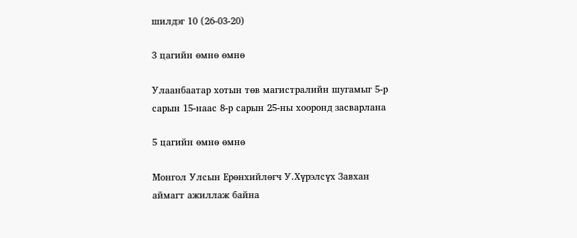шилдэг 10 (26-03-20)

3 цагийн өмнө өмнө

Улаанбаатар хотын төв магистралийн шугамыг 5-р сарын 15-наас 8-р сарын 25-ны хооронд засварлана

5 цагийн өмнө өмнө

Монгол Улсын Ерөнхийлөгч У.Хүрэлсүх Завхан аймагт ажиллаж байна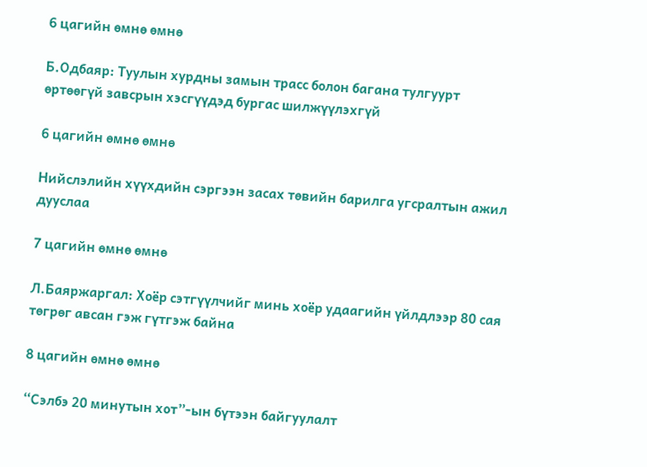6 цагийн өмнө өмнө

Б.Одбаяр: Туулын хурдны замын трасс болон багана тулгуурт өртөөгүй завсрын хэсгүүдэд бургас шилжүүлэхгүй

6 цагийн өмнө өмнө

Нийслэлийн хүүхдийн сэргээн засах төвийн барилга угсралтын ажил дууслаа

7 цагийн өмнө өмнө

Л.Баяржаргал: Хоёр сэтгүүлчийг минь хоёр удаагийн үйлдлээр 80 сая төгрөг авсан гэж гүтгэж байна

8 цагийн өмнө өмнө

“Сэлбэ 20 минутын хот”-ын бүтээн байгуулалт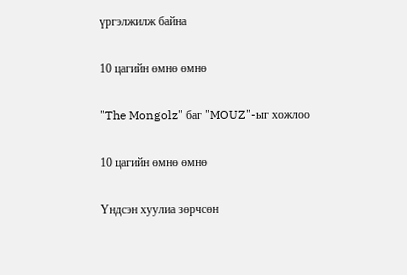үргэлжилж байна

10 цагийн өмнө өмнө

"The Mongolz" баг "MOUZ"-ыг хожлоо

10 цагийн өмнө өмнө

Үндсэн хуулиа зөрчсөн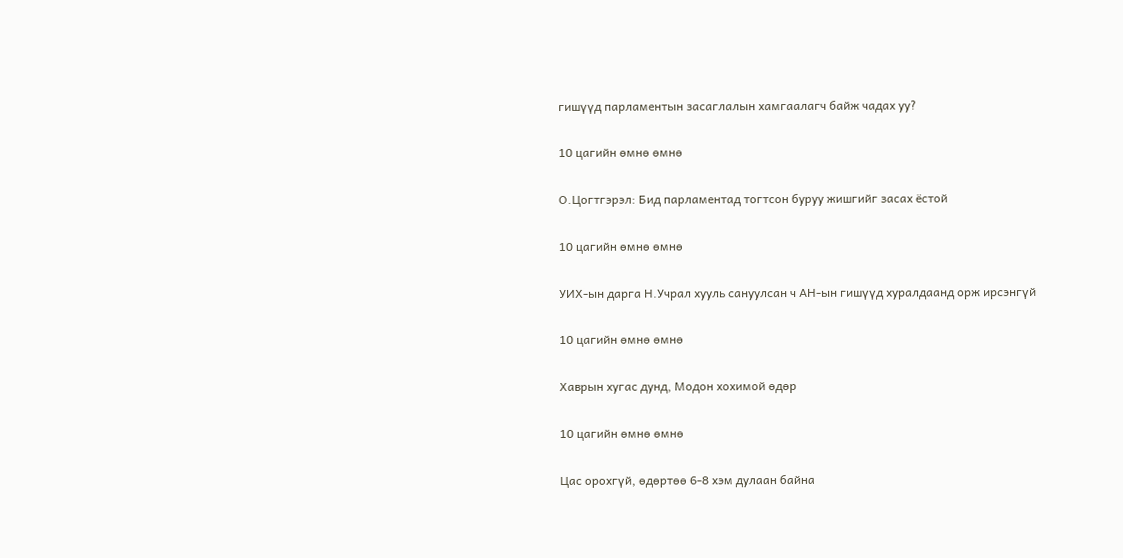гишүүд парламентын засаглалын хамгаалагч байж чадах уу?

10 цагийн өмнө өмнө

О.Цогтгэрэл: Бид парламентад тогтсон буруу жишгийг засах ёстой

10 цагийн өмнө өмнө

УИХ-ын дарга Н.Учрал хууль сануулсан ч АН-ын гишүүд хуралдаанд орж ирсэнгүй

10 цагийн өмнө өмнө

Хаврын хугас дунд, Модон хохимой өдөр

10 цагийн өмнө өмнө

Цас орохгүй, өдөртөө 6-8 хэм дулаан байна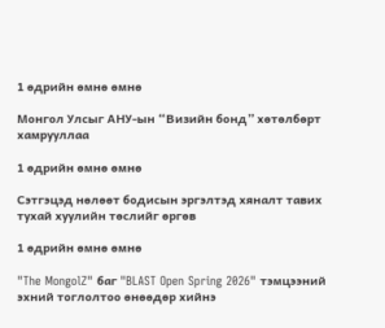1 өдрийн өмнө өмнө

Монгол Улсыг АНУ-ын “Визийн бонд” хөтөлбөрт хамрууллаа

1 өдрийн өмнө өмнө

Сэтгэцэд нөлөөт бодисын эргэлтэд хяналт тавих тухай хуулийн төслийг өргөв

1 өдрийн өмнө өмнө

"The MongolZ" баг "BLAST Open Spring 2026" тэмцээний эхний тоглолтоо өнөөдөр хийнэ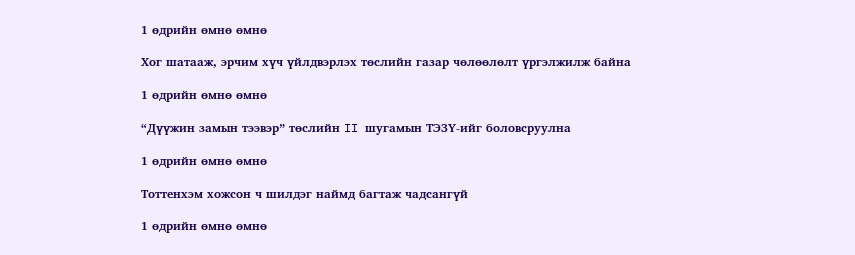1 өдрийн өмнө өмнө

Хог шатааж, эрчим хүч үйлдвэрлэх төслийн газар чөлөөлөлт үргэлжилж байна

1 өдрийн өмнө өмнө

“Дүүжин замын тээвэр” төслийн II шугамын ТЭЗҮ-ийг боловсруулна

1 өдрийн өмнө өмнө

Тоттенхэм хожсон ч шилдэг наймд багтаж чадсангүй

1 өдрийн өмнө өмнө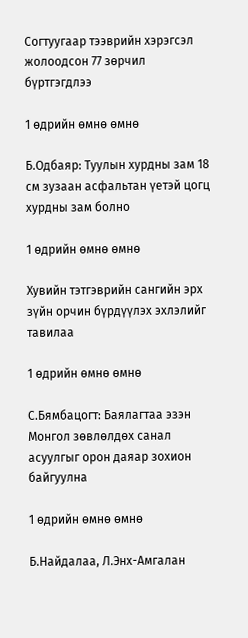Согтуугаар тээврийн хэрэгсэл жолоодсон 77 зөрчил бүртгэгдлээ

1 өдрийн өмнө өмнө

Б.Одбаяр: Туулын хурдны зам 18 см зузаан асфальтан үетэй цогц хурдны зам болно

1 өдрийн өмнө өмнө

Хувийн тэтгэврийн сангийн эрх зүйн орчин бүрдүүлэх эхлэлийг тавилаа

1 өдрийн өмнө өмнө

С.Бямбацогт: Баялагтаа эзэн Монгол зөвлөлдөх санал асуулгыг орон даяар зохион байгуулна

1 өдрийн өмнө өмнө

Б.Найдалаа, Л.Энх-Амгалан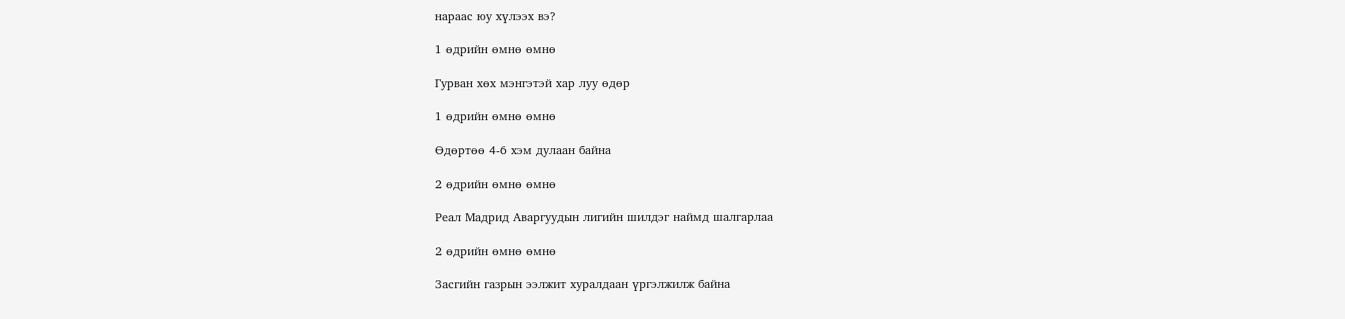нараас юу хүлээх вэ?

1 өдрийн өмнө өмнө

Гурван хөх мэнгэтэй хар луу өдөр

1 өдрийн өмнө өмнө

Өдөртөө 4-6 хэм дулаан байна

2 өдрийн өмнө өмнө

Реал Мадрид Аваргуудын лигийн шилдэг наймд шалгарлаа

2 өдрийн өмнө өмнө

Засгийн газрын ээлжит хуралдаан үргэлжилж байна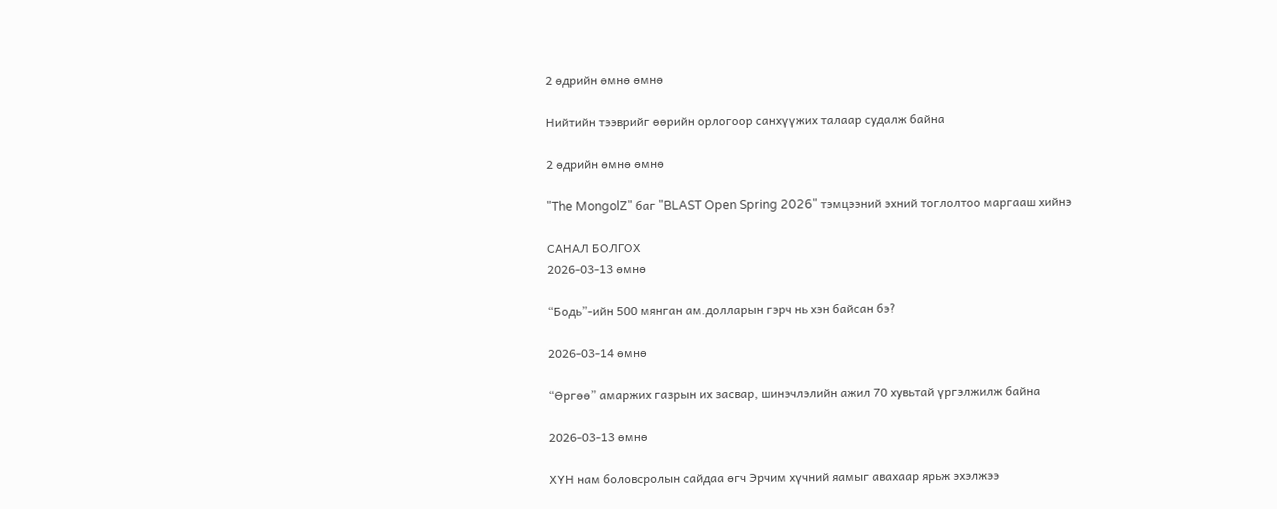2 өдрийн өмнө өмнө

Нийтийн тээврийг өөрийн орлогоор санхүүжих талаар судалж байна

2 өдрийн өмнө өмнө

"The MongolZ" баг "BLAST Open Spring 2026" тэмцээний эхний тоглолтоо маргааш хийнэ

САНАЛ БОЛГОХ
2026-03-13 өмнө

“Бодь”-ийн 500 мянган ам.долларын гэрч нь хэн байсан бэ?

2026-03-14 өмнө

“Өргөө” амаржих газрын их засвар, шинэчлэлийн ажил 70 хувьтай үргэлжилж байна

2026-03-13 өмнө

ХҮН нам боловсролын сайдаа өгч Эрчим хүчний яамыг авахаар ярьж эхэлжээ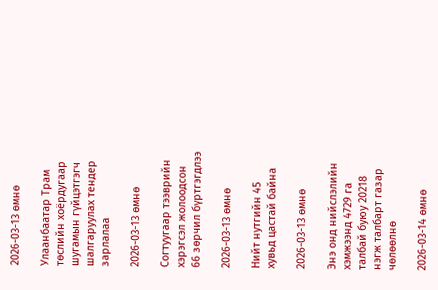2026-03-13 өмнө

Улаанбаатар Трам төслийн хоёрдугаар шугамын гүйцэтгэгч шалгаруулах тендер зарлалаа

2026-03-13 өмнө

Согтуугаар тээврийн хэрэгсэл жолоодсон 66 зөрчил бүртгэгдлээ

2026-03-13 өмнө

Нийт нутгийн 45 хувьд цастай байна

2026-03-13 өмнө

Энэ онд нийслэлийн хэмжээнд 4729 га талбай буюу 20218 нэгж талбарт газар чөлөөлнө

2026-03-14 өмнө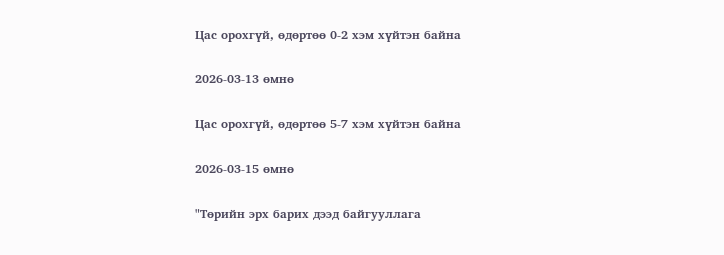Цас орохгүй, өдөртөө 0-2 хэм хүйтэн байна

2026-03-13 өмнө

Цас орохгүй, өдөртөө 5-7 хэм хүйтэн байна

2026-03-15 өмнө

"Төрийн эрх барих дээд байгууллага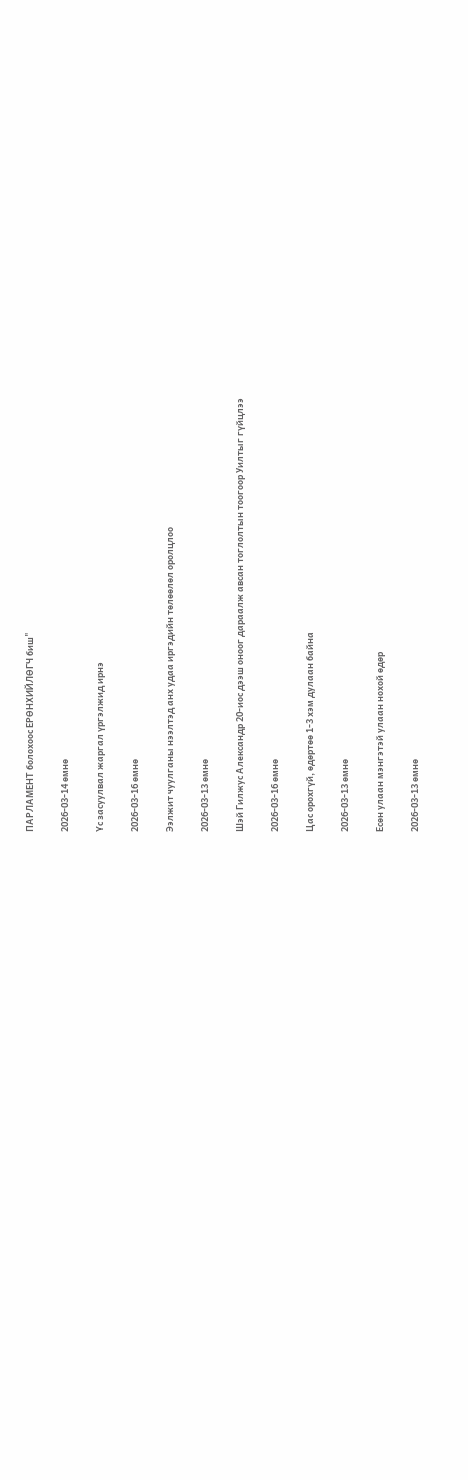ПАРЛАМЕНТ болохоос ЕРӨНХИЙЛӨГЧ биш"

2026-03-14 өмнө

Үс засуулвал жаргал үргэлжид ирнэ

2026-03-16 өмнө

Ээлжит чуулганы нээлтэд анх удаа иргэдийн төлөөлөл оролцлоо

2026-03-13 өмнө

Шэй Гилжус Александр 20-иос дээш оноог дараалж авсан тоглолтын тоогоор Уилтыг гүйцлээ

2026-03-16 өмнө

Цас орохгүй, өдөртөө 1-3 хэм дулаан байна

2026-03-13 өмнө

Есөн улаан мэнгэтэй улаан нохой өдөр

2026-03-13 өмнө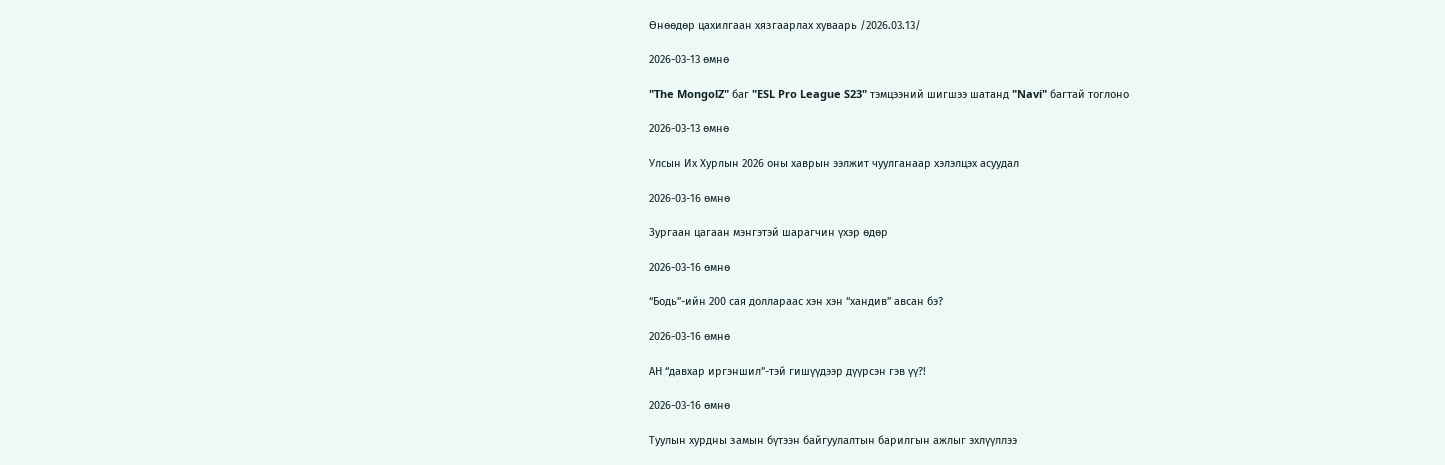Өнөөдөр цахилгаан хязгаарлах хуваарь /2026.03.13/

2026-03-13 өмнө

"The MongolZ" баг "ESL Pro League S23" тэмцээний шигшээ шатанд "Navi" багтай тоглоно

2026-03-13 өмнө

Улсын Их Хурлын 2026 оны хаврын ээлжит чуулганаар хэлэлцэх асуудал

2026-03-16 өмнө

Зургаан цагаан мэнгэтэй шарагчин үхэр өдөр

2026-03-16 өмнө

“Бодь”-ийн 200 сая доллараас хэн хэн “хандив” авсан бэ?

2026-03-16 өмнө

АН “давхар иргэншил”-тэй гишүүдээр дүүрсэн гэв үү?!

2026-03-16 өмнө

Туулын хурдны замын бүтээн байгуулалтын барилгын ажлыг эхлүүллээ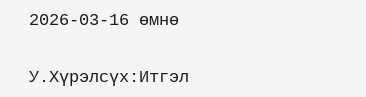2026-03-16 өмнө

У.Хүрэлсүх:Итгэл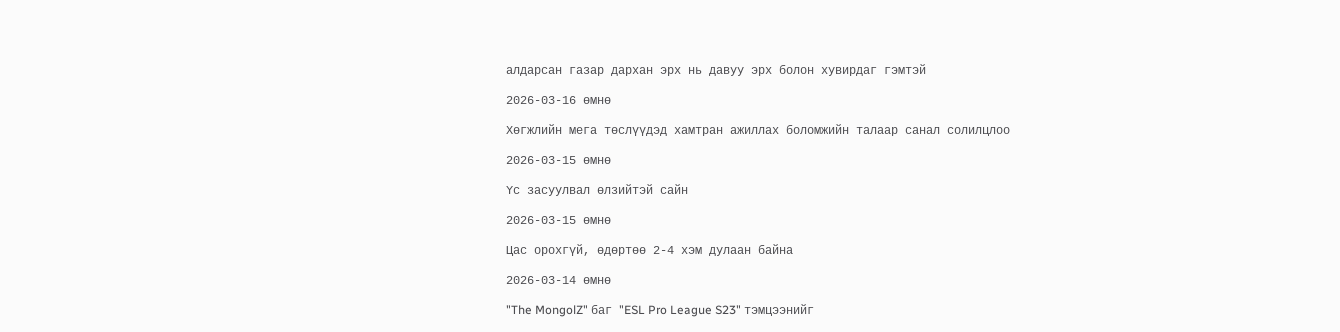алдарсан газар дархан эрх нь давуу эрх болон хувирдаг гэмтэй

2026-03-16 өмнө

Хөгжлийн мега төслүүдэд хамтран ажиллах боломжийн талаар санал солилцлоо

2026-03-15 өмнө

Үс засуулвал өлзийтэй сайн

2026-03-15 өмнө

Цас орохгүй, өдөртөө 2-4 хэм дулаан байна

2026-03-14 өмнө

"The MongolZ" баг "ESL Pro League S23" тэмцээнийг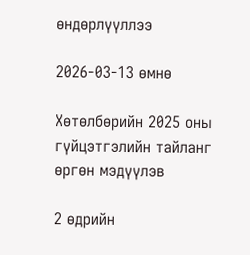өндөрлүүллээ

2026-03-13 өмнө

Хөтөлбөрийн 2025 оны гүйцэтгэлийн тайланг өргөн мэдүүлэв

2 өдрийн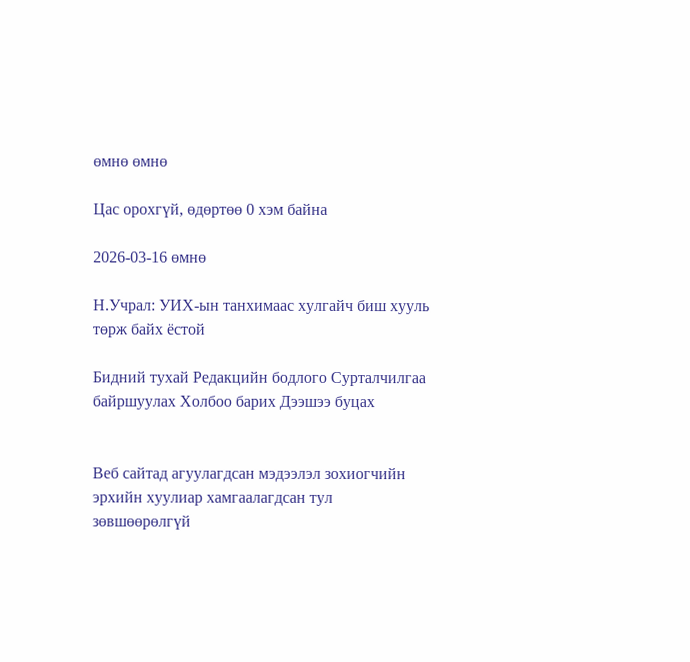өмнө өмнө

Цас орохгүй, өдөртөө 0 хэм байна

2026-03-16 өмнө

Н.Учрал: УИХ-ын танхимаас хулгайч биш хууль төрж байх ёстой

Бидний тухай Редакцийн бодлого Сурталчилгаа байршуулах Холбоо барих Дээшээ буцах


Веб сайтад агуулагдсан мэдээлэл зохиогчийн эрхийн хуулиар хамгаалагдсан тул зөвшөөрөлгүй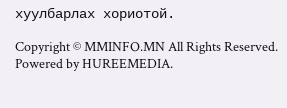хуулбарлах хориотой.

Copyright © MMINFO.MN All Rights Reserved. Powered by HUREEMEDIA.